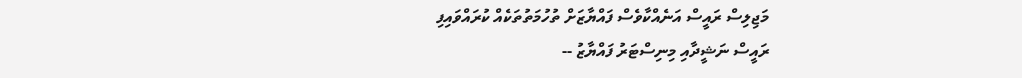މަޖިލިސް ރައީސް އަނެއްކާވެސް ފައްޔާޒަށް ތުހުމަތުތަކެއް ކުރައްވައިފި
ރައީސް ނަޝީދާއި މިނިސްޓަރު ފައްޔާޒު --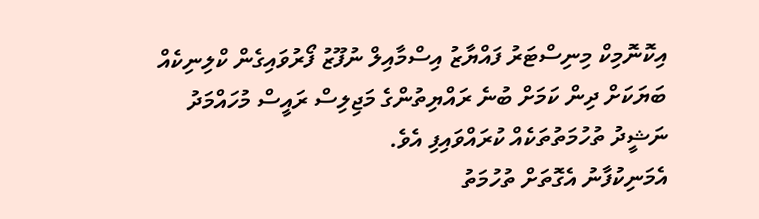އިކޮނޮމިކް މިނިސްޓަރު ފައްޔާޒު އިސްމާއިލް ނުފޫޒު ފޯރުވައިގެން ކްލިނިކެއް ބަޔަކަށް ދިން ކަމަށް ބުނެ ރައްޔިތުންގެ މަޖިލިސް ރައީސް މުހައްމަދު ނަޝީދު ތުހުމަތުތަކެއް ކުރައްވައިފި އެވެ.
އެމަނިކުފާނު އެގޮތަށް ތުހުމަތު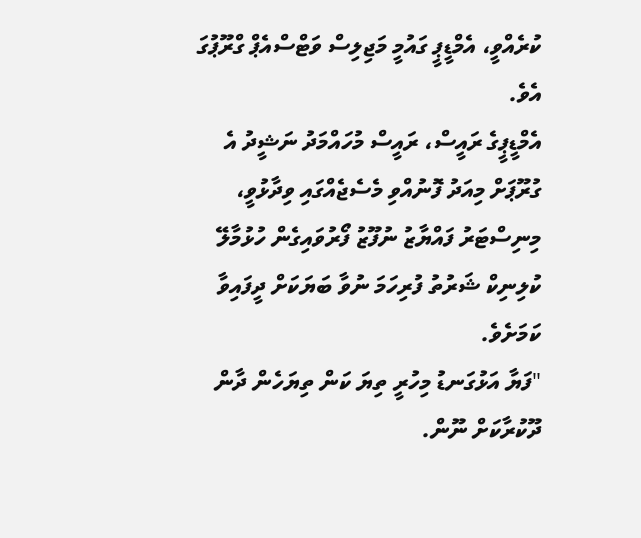ކުރެއްވީ، އެމްޑީޕީ ގައުމީ މަޖިލިސް ވަޓްސްއެޕް ގްރޫޕުގަ އެވެ.
އެމްޑީޕީގެ ރައީސް، ރައީސް މުހައްމަދު ނަޝީދު އެ ގުރޫޕަށް މިއަދު ފޮނުއްވި މެސެޖެއްގައި ވިދާޅުވީ، މިނިސްޓަރު ފައްޔާޒު ނުފޫޒު ފޯރުވައިގެން ހުޅުމާލޭ ކުލިނިކް ޝަރުތު ފުރިހަމަ ނުވާ ބަޔަކަށް ދީފައިވާ ކަމަށެވެ.
"ފަޔާ އަޅުގަނޑު މިހުރީ ތިޔަ ކަން ތިޔަހެން ދާން ދޫކުރާކަށް ނޫން.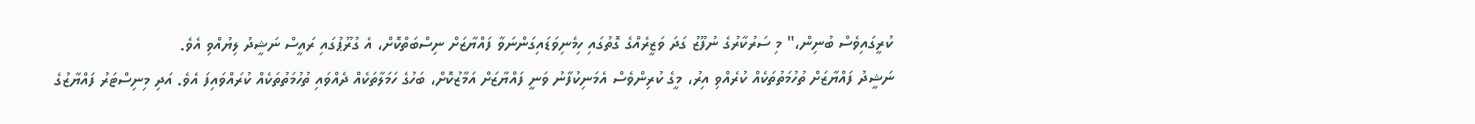ކުރީގައިވެސް ބުނިން،" މި ސަރުކާރުގެ ނުފޫޒު ގަދަ ވަޒީރެއްގެ ގޮތުގައި ހިމެނިވަޑައިގަންނަވާ ފައްޔާޒަށް ނިސްބަތްކޮށް، އެ ގުރޫޕުގައި ރައީސް ނަޝީދު ލިޔުއްވި އެވެ.
ނަޝީދު ފައްޔާޒަށް ތުހުމަތުތަކެއް ކުރެއްވި އިރު، މީގެ ކުރިންވެސް އެމަނިކުފާނު ވަނީ ފައްޔާޒަށް އަމާޒުކޮށް، ބަހުގެ ހަމަލާތަކެއް ދެއްވައި ތުހުމަތުތަކެއް ކުރައްވައިފަ އެވެ. އަދި މިނިސްޓަރު ފައްޔާޒުގެ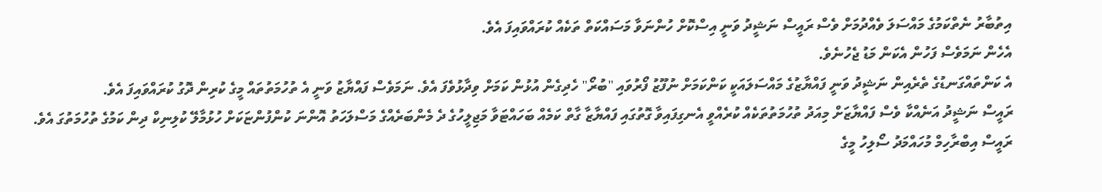އިތުބާރު ނެތްކަމުގެ މައްސަލަ ވެއްދުމަށް ވެސް ރައީސް ނަޝީދު ވަނީ އިސްކޮށް ހުންނަވާ މަސައްކަތް ތަކެއް ކުރައްވައިފަ އެވެ.
އެހެން ނަމަވެސް ފަހުން އެކަން މަޑު ޖެހުނެވެ.
އެ ކަންތައްގަނޑުގެ ތެރެއިން ނަޝީދު ވަނީ ފައްޔާޒުގެ މައްސަލައަކީ ކަންކަމަށް ނުފޫޒު ފޯރުވައި "ބުރޯ" ހެދިގެން އުޅުން ކަމަށް ވިދާޅުވެފަ އެވެ. ނަމަވެސް ފައްޔާޒު ވަނީ އެ ތުހުމަތުތައް މީގެ ކުރިން ދޮގު ކުރައްވައިފަ އެވެ.
ރައީސް ނަޝީދު އަނެއްކާ ވެސް ފައްޔާޒަށް މިއަދު ތުހުމަތުތަކެއް ކުރެއްވީ އެނގިފައިވާ ގޮތުގައި ފައްޔާޒާ ގާތް ކަމެއް ބަހައްޓަވާ މަޖިލީހުގެ ދެ މެންބަރެއްގެ މަސްލަހަތު އޮންނަ ކުންފުންޏަކަށް ހުޅުމާލޭ ކުލިނިކް ދިން ކަމުގެ ތުހުމަތުގަ އެވެ.
ރައީސް އިބްރާހިމް މުހައްމަދު ސޯލިހު މީގެ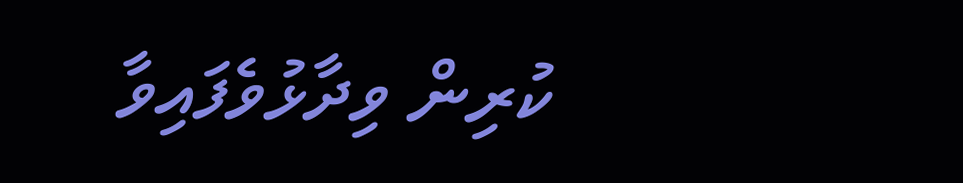ކުރިން ވިދާޅުވެފައިވާ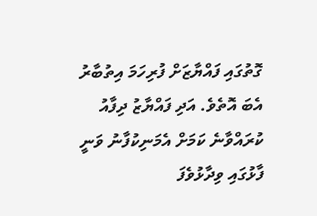ގޮތުގައި ފައްޔާޒަށް ފުރިހަމަ އިތުބާރު އެބަ އޮތެވެ. އަދި ފައްޔާޒު ދިފާއު ކުރައްވާނެ ކަމަށް އެމަނިކުފާނު ވަނީ ފާޅުގައި ވިދާޅުވެފަ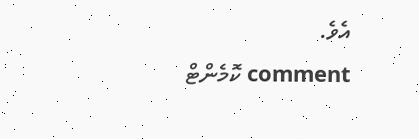އެވެ.
comment ކޮމެންޓް